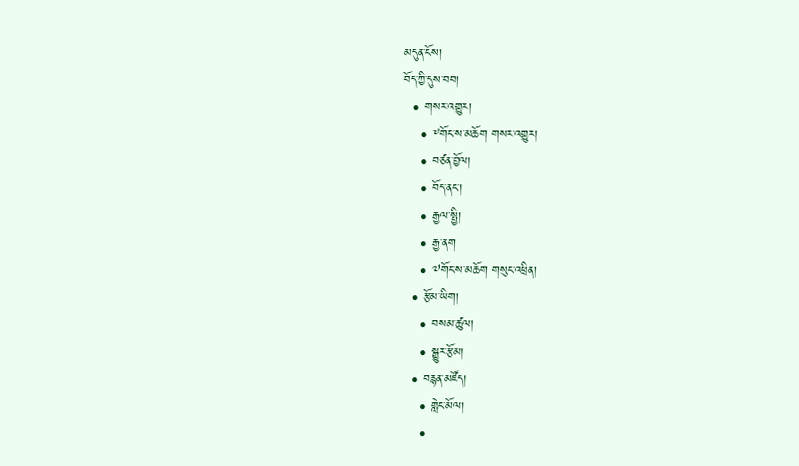མདུན་ངོས།
བོད་ཀྱི་དུས་བབ།
  • གསར་འགྱུར།
    • ༸གོང་ས་མཆོག གསར་འགྱུར།
    • བཙན་བྱོལ།
    • བོད་ནང་།
    • རྒྱལ་སྤྱི།
    • རྒྱ་ནག
    • ༧གོང་ས་མཆོག གསུང་འཕྲིན།
  • རྩོམ་ཡིག།
    • བསམ་ཚུལ།
    • སྒྱུར་རྩོམ།
  • བརྙན་མཛོད།
    • གླེང་མོལ།
    •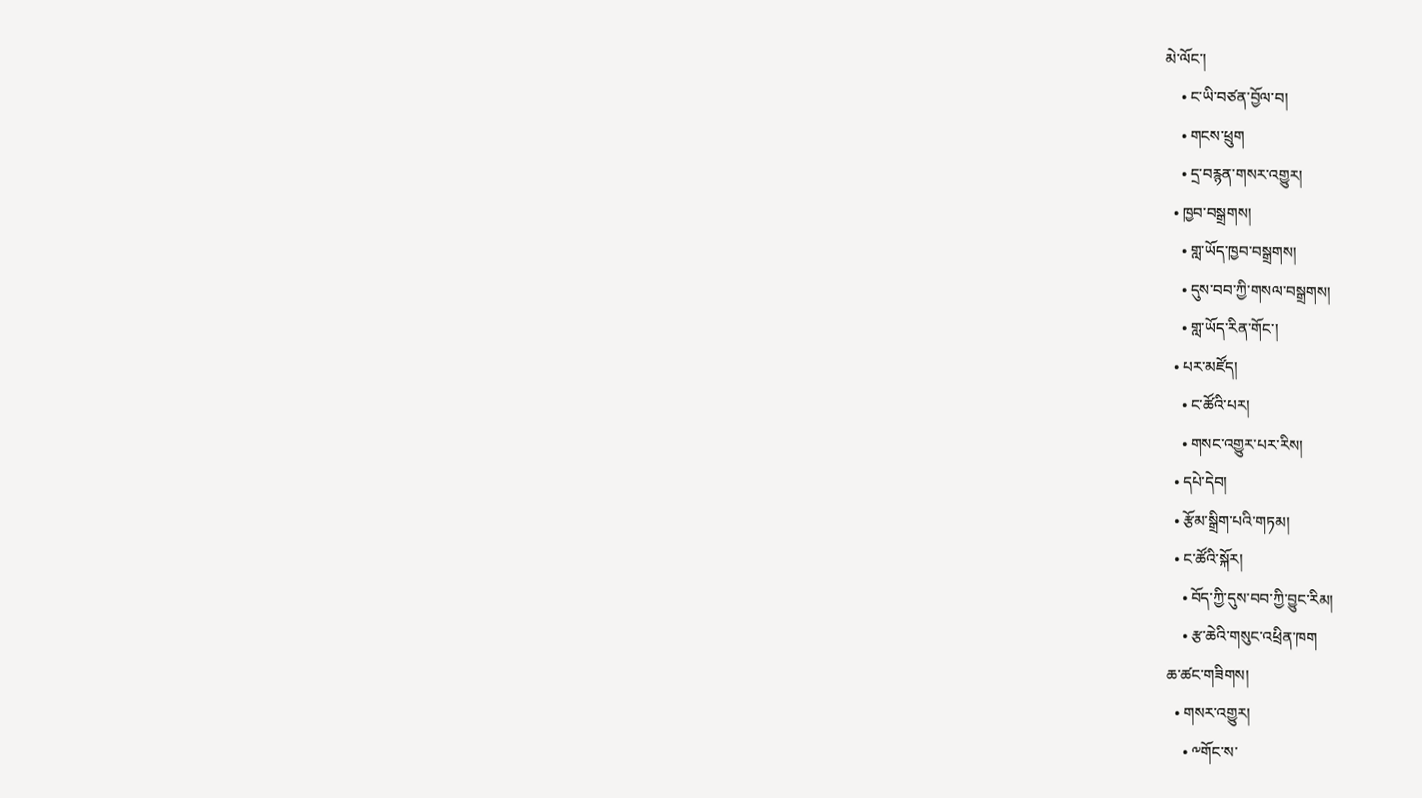མེ་ལོང་།
    • ང་ཡི་བཙན་བྱོལ་བ།
    • གངས་ཕྲུག
    • དྲ་བརྙན་གསར་འགྱུར།
  • ཁྱབ་བསྒྲགས།
    • གླ་ཡོད་ཁྱབ་བསྒྲགས།
    • དུས་བབ་ཀྱི་གསལ་བསྒྲགས།
    • གླ་ཡོད་རིན་གོང་།
  • པར་མཛོད།
    • ང་ཚོའི་པར།
    • གསང་འགྱུར་པར་རིས།
  • དཔེ་དེབ།
  • རྩོམ་སྒྲིག་པའི་གཏམ།
  • ང་ཚོའི་སྐོར།
    • བོད་ཀྱི་དུས་བབ་ཀྱི་བྱུང་རིམ།
    • རྩ་ཆེའི་གསུང་འཕྲིན་ཁག
ཆ་ཚང་གཟིགས།
  • གསར་འགྱུར།
    • ༸གོང་ས་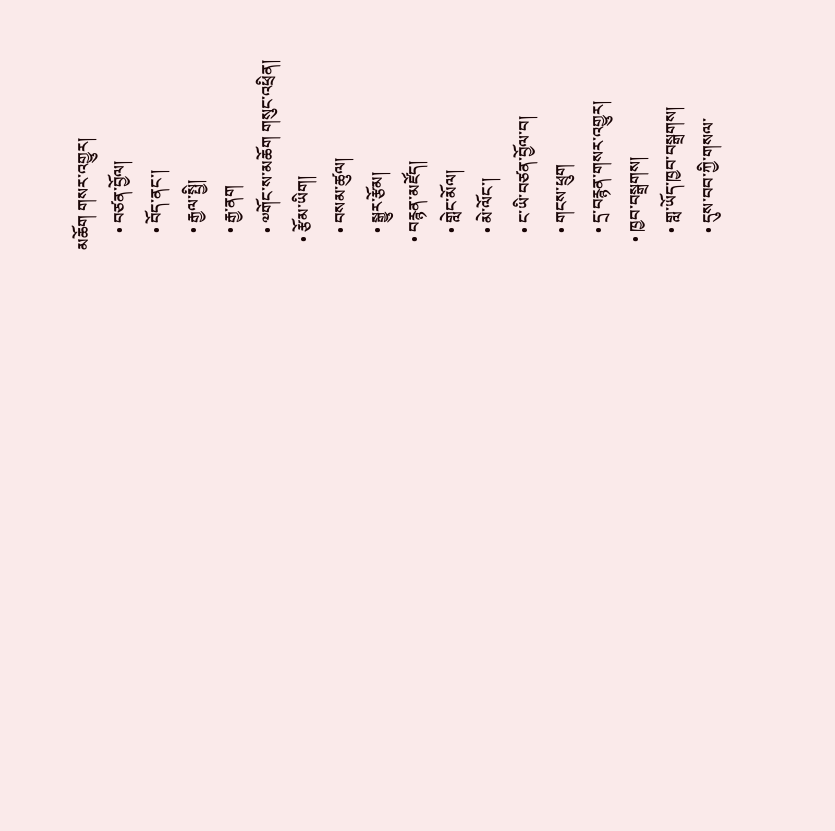མཆོག གསར་འགྱུར།
    • བཙན་བྱོལ།
    • བོད་ནང་།
    • རྒྱལ་སྤྱི།
    • རྒྱ་ནག
    • ༧གོང་ས་མཆོག གསུང་འཕྲིན།
  • རྩོམ་ཡིག།
    • བསམ་ཚུལ།
    • སྒྱུར་རྩོམ།
  • བརྙན་མཛོད།
    • གླེང་མོལ།
    • མེ་ལོང་།
    • ང་ཡི་བཙན་བྱོལ་བ།
    • གངས་ཕྲུག
    • དྲ་བརྙན་གསར་འགྱུར།
  • ཁྱབ་བསྒྲགས།
    • གླ་ཡོད་ཁྱབ་བསྒྲགས།
    • དུས་བབ་ཀྱི་གསལ་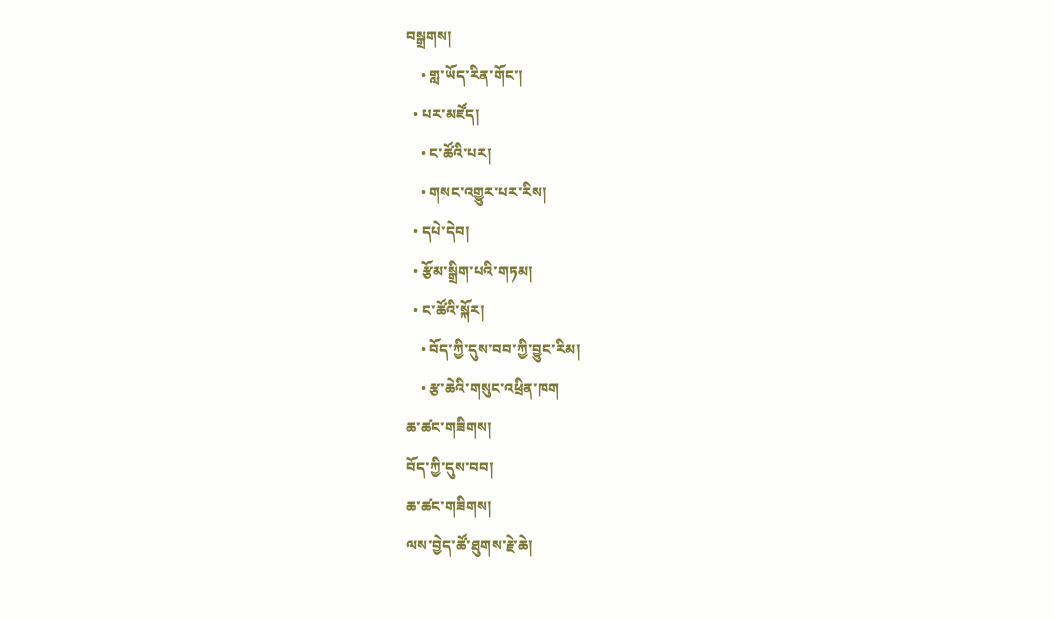བསྒྲགས།
    • གླ་ཡོད་རིན་གོང་།
  • པར་མཛོད།
    • ང་ཚོའི་པར།
    • གསང་འགྱུར་པར་རིས།
  • དཔེ་དེབ།
  • རྩོམ་སྒྲིག་པའི་གཏམ།
  • ང་ཚོའི་སྐོར།
    • བོད་ཀྱི་དུས་བབ་ཀྱི་བྱུང་རིམ།
    • རྩ་ཆེའི་གསུང་འཕྲིན་ཁག
ཆ་ཚང་གཟིགས།
བོད་ཀྱི་དུས་བབ།
ཆ་ཚང་གཟིགས།
ལས་བྱེད་ཚོ་ཐུགས་རྗེ་ཆེ།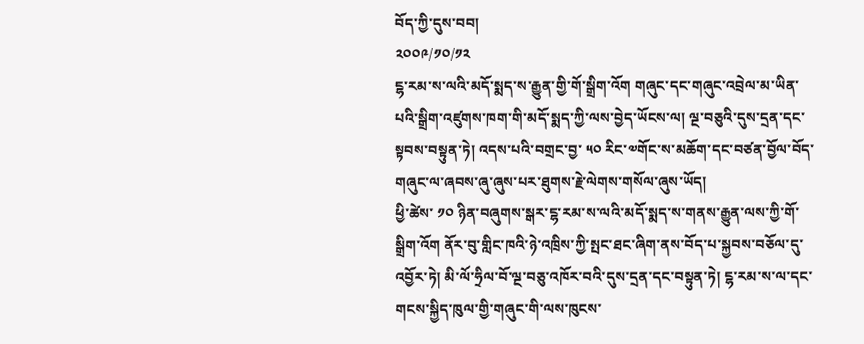བོད་ཀྱི་དུས་བབ།
༢༠༠༩/༡༠/༡༢
ངྷ་རམ་ས་ལའི་མདོ་སྨད་ས་རྒྱུན་གྱི་གོ་སྒྲིག་འོག གཞུང་དང་གཞུང་འབྲེལ་མ་ཡིན་པའི་སྒྲིག་འཛུགས་ཁག་གི་མདོ་སྨད་ཀྱི་ལས་བྱེད་ཡོངས་ལ། ལྔ་བཅུའི་དུས་དྲན་དང་སྟབས་བསྟུན་ཏེ། འདས་པའི་བགྲང་བྱ་ ༥༠ རིང་༧གོང་ས་མཆོག་དང་བཙན་བྱོལ་བོད་གཞུང་ལ་ཞབས་ཞུ་ཞུས་པར་ཐུགས་རྗེ་ལེགས་གསོལ་ཞུས་ཡོད།
ཕྱི་ཚེས་ ༡༠ ཉིན་བཞུགས་སྒར་ངྷ་རམ་ས་ལའི་མདོ་སྨད་ས་གནས་རྒྱུན་ལས་ཀྱི་གོ་སྒྲིག་འོག ནོར་བུ་གླིང་ཁའི་ཉེ་འཁྲིས་ཀྱི་སྤང་ཐང་ཞིག་ནས་བོད་པ་སྐྱབས་བཅོལ་དུ་འབྱོར་ཏེ། མི་ལོ་ཧྲིལ་བོ་ལྔ་བཅུ་འཁོར་བའི་དུས་དྲན་དང་བསྟུན་ཏེ། ངྷ་རམ་ས་ལ་དང་གངས་སྐྱིད་ཁུལ་གྱི་གཞུང་གི་ལས་ཁུངས་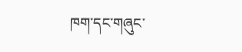ཁག་དང་གཞུང་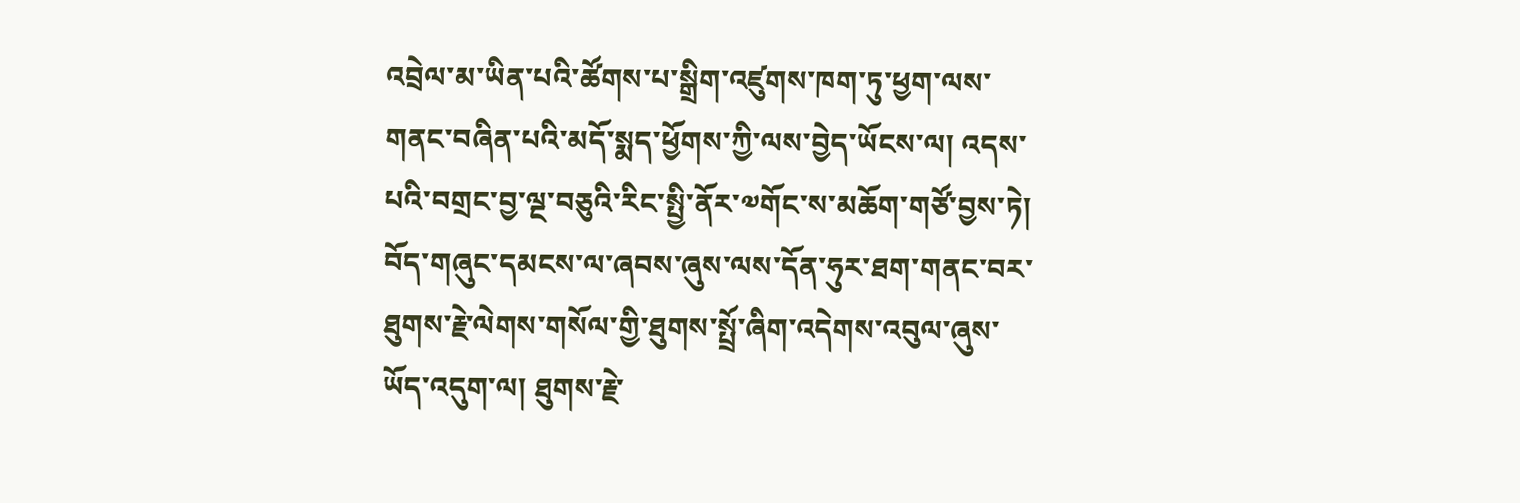འབྲེལ་མ་ཡིན་པའི་ཚོགས་པ་སྒྲིག་འཛུགས་ཁག་ཏུ་ཕྱག་ལས་གནང་བཞིན་པའི་མདོ་སྨད་ཕྱོགས་ཀྱི་ལས་བྱེད་ཡོངས་ལ། འདས་པའི་བགྲང་བྱ་ལྔ་བཅུའི་རིང་སྤྱི་ནོར་༧གོང་ས་མཆོག་གཙོ་བྱས་ཏེ། བོད་གཞུང་དམངས་ལ་ཞབས་ཞུས་ལས་དོན་ཧུར་ཐག་གནང་བར་ཐུགས་རྗེ་ལེགས་གསོལ་གྱི་ཐུགས་སྤྲོ་ཞིག་འདེགས་འབུལ་ཞུས་ཡོད་འདུག་ལ། ཐུགས་རྗེ་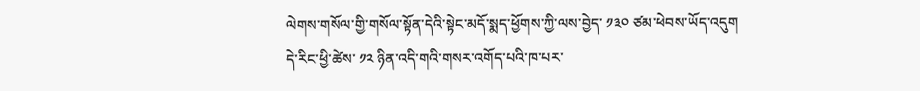ལེགས་གསོལ་གྱི་གསོལ་སྟོན་དེའི་སྟེང་མདོ་སྨད་ཕྱོགས་ཀྱི་ལས་བྱེད་ ༡༣༠ ཙམ་ཕེབས་ཡོད་འདུག
དེ་རིང་ཕྱི་ཚེས་ ༡༢ ཉིན་འདི་གའི་གསར་འགོད་པའི་ཁ་པར་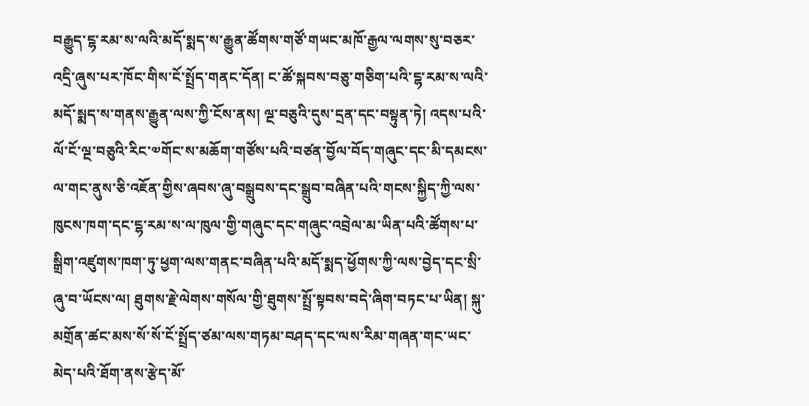བརྒྱུད་ངྷ་རམ་ས་ལའི་མདོ་སྨད་ས་རྒྱུན་ཚོགས་གཙོ་གཡང་མཁོ་རྒྱལ་ལགས་སུ་བཅར་འདྲི་ཞུས་པར་ཁོང་གིས་ངོ་སྤྲོད་གནང་དོན། ང་ཚོ་སྐབས་བཅུ་གཅིག་པའི་ངྷ་རམ་ས་ལའི་མདོ་སྨད་ས་གནས་རྒྱུན་ལས་ཀྱི་ངོས་ནས། ལྔ་བཅུའི་དུས་དྲན་དང་བསྟུན་ཏེ། འདས་པའི་ལོ་ངོ་ལྔ་བཅུའི་རིང་༧གོང་ས་མཆོག་གཙོས་པའི་བཙན་བྱོལ་བོད་གཞུང་དང་མི་དམངས་ལ་གང་ནུས་ཅི་འཇོན་གྱིས་ཞབས་ཞུ་བསྒྲུབས་དང་སྒྲུབ་བཞིན་པའི་གངས་སྐྱིད་ཀྱི་ལས་ཁུངས་ཁག་དང་ངྷ་རམ་ས་ལ་ཁུལ་གྱི་གཞུང་དང་གཞུང་འབྲེལ་མ་ཡིན་པའི་ཚོགས་པ་སྒྲིག་འཛུགས་ཁག་ཏུ་ཕྱག་ལས་གནང་བཞིན་པའི་མདོ་སྨད་ཕྱོགས་ཀྱི་ལས་བྱེད་དང་སྲི་ཞུ་བ་ཡོངས་ལ། ཐུགས་རྗེ་ལེགས་གསོལ་གྱི་ཐུགས་སྤྲོ་སྟབས་བདེ་ཞིག་བཏང་པ་ཡིན། སྐུ་མགྲོན་ཚང་མས་སོ་སོ་ངོ་སྤྲོད་ཙམ་ལས་གཏམ་བཤད་དང་ལས་རིམ་གཞན་གང་ཡང་མེད་པའི་ཐོག་ནས་རྩེད་མོ་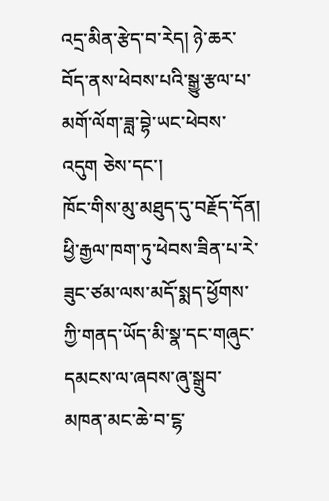འདྲ་མིན་རྩེད་བ་རེད། ཉེ་ཆར་བོད་ནས་ཕེབས་པའི་སྒྱུ་རྩལ་པ་མགོ་ལོག་ཟླ་བྷེ་ཡང་ཕེབས་འདུག ཅེས་དང་།
ཁོང་གིས་མུ་མཐུད་དུ་བརྗོད་དོན། ཕྱི་རྒྱལ་ཁག་ཏུ་ཕེབས་ཟིན་པ་རེ་ཟུང་ཙམ་ལས་མདོ་སྨད་ཕྱོགས་ཀྱི་གནད་ཡོད་མི་སྣ་དང་གཞུང་དམངས་ལ་ཞབས་ཞུ་སྒྲུབ་མཁན་མང་ཆེ་བ་ངྷ་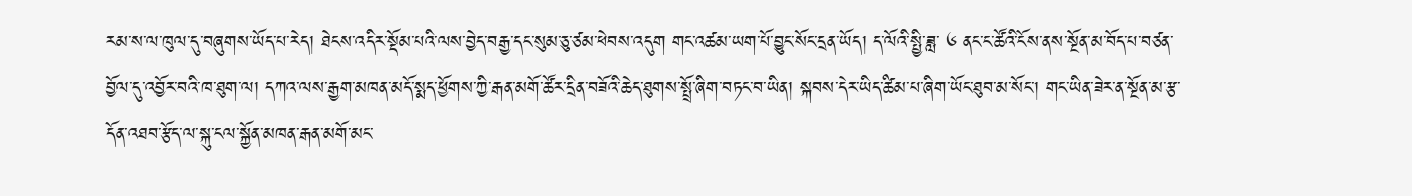རམ་ས་ལ་ཁུལ་དུ་བཞུགས་ཡོད་པ་རེད། ཐེངས་འདིར་སྡོམ་པའི་ལས་བྱེད་བརྒྱ་དང་སུམ་ཅུ་ཙམ་ཕེབས་འདུག གང་འཚམ་ཡག་པོ་བྱུང་སོང་དྲན་ཡོད། ད་ལོའི་སྤྱི་ཟླ་ ༦ ནང་ང་ཚོའི་ངོས་ནས་སྔོན་མ་བོད་པ་བཙན་བྱོལ་དུ་འབྱོར་བའི་ཁ་ཐུག་ལ། དཀའ་ལས་རྒྱག་མཁན་མདོ་སྨད་ཕྱོགས་ཀྱི་རྒན་མགོ་ཚོར་དྲིན་བཟོའི་ཆེད་ཐུགས་སྤྲོ་ཞིག་བཏང་བ་ཡིན། སྐབས་དེར་ཡིད་ཚིམ་པ་ཞིག་ཡོང་ཐུབ་མ་སོང་། གང་ཡིན་ཟེར་ན་སྔོན་མ་རྩ་དོན་འཐབ་རྩོད་ལ་སྐུ་ངལ་སྐྱོན་མཁན་རྒན་མགོ་མང་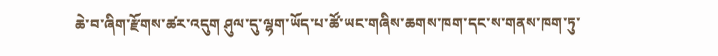ཆེ་བ་ཞིག་རྫོགས་ཚར་འདུག ཤུལ་དུ་ལྷག་ཡོད་པ་ཚོ་ཡང་གཞིས་ཆགས་ཁག་དང་ས་གནས་ཁག་ཏུ་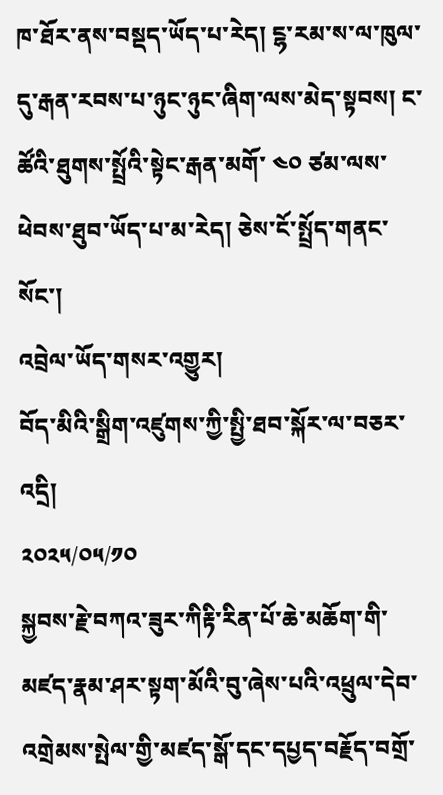ཁ་ཐོར་ནས་བསྡད་ཡོད་པ་རེད། ངྷ་རམ་ས་ལ་ཁུལ་དུ་རྒན་རབས་པ་ཉུང་ཉུང་ཞིག་ལས་མེད་སྟབས། ང་ཚོའི་ཐུགས་སྤྲོའི་སྟེང་རྒན་མགོ་ ༤༠ ཙམ་ལས་ཕེབས་ཐུབ་ཡོད་པ་མ་རེད། ཅེས་ངོ་སྤྲོད་གནང་སོང་།
འབྲེལ་ཡོད་གསར་འགྱུར།
བོད་མིའི་སྒྲིག་འཛུགས་ཀྱི་སྤྱི་ཐབ་སྐོར་ལ་བཅར་འདྲི།
༢༠༢༥/༠༥/༡༠
སྐྱབས་རྗེ་བཀའ་ཟུར་ཀིརྟི་རིན་པོ་ཆེ་མཆོག་གི་མཛད་རྣམ་ཤར་སྟག་མོའི་བུ་ཞེས་པའི་འཕྲུལ་དེབ་འགྲེམས་སྤེལ་གྱི་མཛད་སྒོ་དང་དཔྱད་བརྗོད་བགྲོ་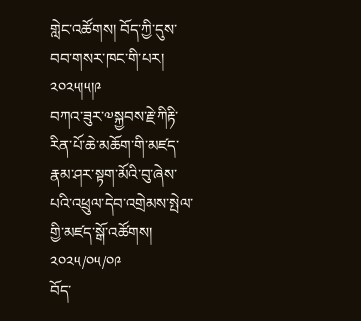གླེང་འཚོགས། བོད་ཀྱི་དུས་བབ་གསར་ཁང་གི་པར། ༢༠༢༥།༥།༩
བཀའ་ཟུར་༧སྐྱབས་རྗེ་ཀིརྟི་རིན་པོ་ཆེ་མཆོག་གི་མཛད་རྣམ་ཤར་སྟག་མོའི་བུ་ཞེས་པའི་འཕྲུལ་དེབ་འགྲེམས་སྤེལ་གྱི་མཛད་སྒོ་འཚོགས།
༢༠༢༥/༠༥/༠༩
བོད་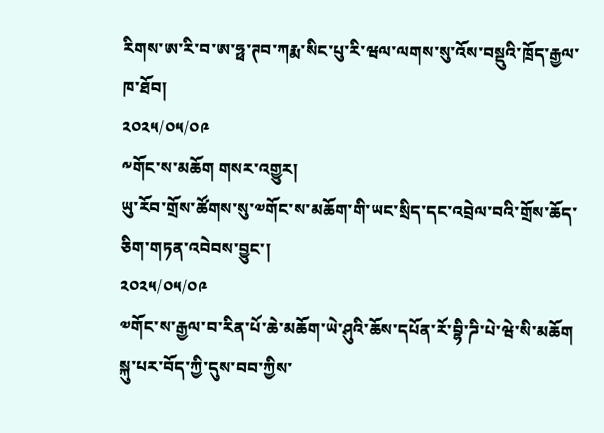རིགས་ཨ་རི་བ་ཨ་ཧྥ་ཊབ་ཀརྨ་སིང་པུ་རི་ཝལ་ལགས་སུ་འོས་བསྡུའི་ཁྲོད་རྒྱལ་ཁ་ཐོབ།
༢༠༢༥/༠༥/༠༩
༸གོང་ས་མཆོག གསར་འགྱུར།
ཡུ་རོབ་གྲོས་ཚོགས་སུ་༧གོང་ས་མཆོག་གི་ཡང་སྲིད་དང་འབྲེལ་བའི་གྲོས་ཆོད་ཅིག་གཏན་འབེབས་བྱུང་།
༢༠༢༥/༠༥/༠༩
༧གོང་ས་རྒྱལ་བ་རིན་པོ་ཆེ་མཆོག་ཡེ་ཤུའི་ཆོས་དཔོན་རོ་བྷི་ཌི་པེ་ཝེ་སི་མཆོག སྐུ་པར་བོད་ཀྱི་དུས་བབ་ཀྱིས་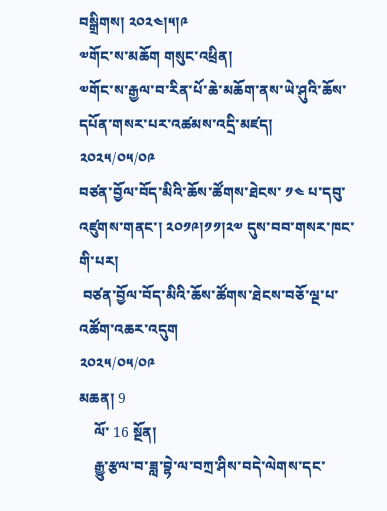བསྒྲིགས། ༢༠༢༤།༥།༩
༧གོང་ས་མཆོག གསུང་འཕྲིན།
༧གོང་ས་རྒྱལ་བ་རིན་པོ་ཆེ་མཆོག་ནས་ཡེ་ཤུའི་ཆོས་དཔོན་གསར་པར་འཚམས་འདྲི་མཛད།
༢༠༢༥/༠༥/༠༩
བཙན་བྱོལ་བོད་མིའི་ཆོས་ཚོགས་ཐེངས་ ༡༤ པ་དབུ་འཛུགས་གནང་། ༢༠༡༩།༡༡།༢༧ དུས་བབ་གསར་ཁང་གི་པར།
 བཙན་བྱོལ་བོད་མིའི་ཆོས་ཚོགས་ཐེངས་བཅོ་ལྔ་པ་འཚོག་འཆར་འདུག
༢༠༢༥/༠༥/༠༩
མཆན། 9
    ལོ་ 16 སྔོན།
    རྒྱུ་རྩལ་བ་ཟླ་བྷེ་ལ་བཀྲ་ཤིས་བདེ་ལེགས་དང་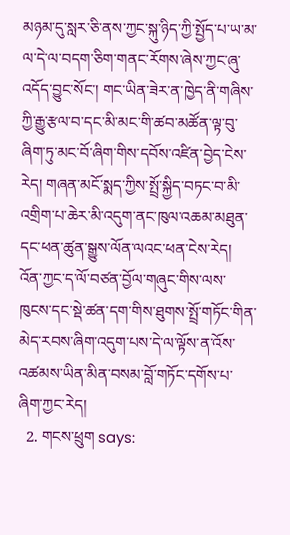མཉམ་དུ་སླར་ཅི་ནས་ཀྱང་སྐུ་ཉིད་ཀྱི་སྤྱོད་པ་ཡ་མ་ལ་དེ་ལ་བདག་ཅིག་གནང་རོགས་ཞེས་ཀྱང་ཞུ་འདོད་བྱུང་སོང་། གང་ཡིན་ཟེར་ན་ཁྱེད་ནི་གཞིས་ཀྱི་རྒྱུ་རྩལ་བ་དང་མི་མང་གི་ཚབ་མཚོན་ལྟ་བུ་ཞིག་ཏུ་མང་བོ་ཞིག་གིས་དབོས་འཛིན་བྱེད་ངེས་རེད། གཞན་མངོ་སྨད་ཀྱིས་སྤྲོ་སྐྱིད་བཏང་བ་མི་འགྲིག་པ་ཆེར་མི་འདུག་ནང་ཁུལ་འཆམ་མཐུན་དང་ཕན་ཚུན་སྒྱུས་ལོན་ལའང་ཕན་ངེས་རེད། འོན་ཀྱང་ད་ལོ་བཙན་བྱོལ་གཞུང་གིས་ལས་ཁུངས་དང་སྡེ་ཚན་དག་གིས་ཐུགས་སྤྲོ་གཏོང་གིན་མེད་རབས་ཞིག་འདུག་པས་དེ་ལ་ལྟོས་ན་འོས་འཚམས་ཡིན་མིན་བསམ་བློ་གཏོང་དགོས་པ་ཞིག་ཀྱང་རེད།
  2. གངས་ཕྲུག says: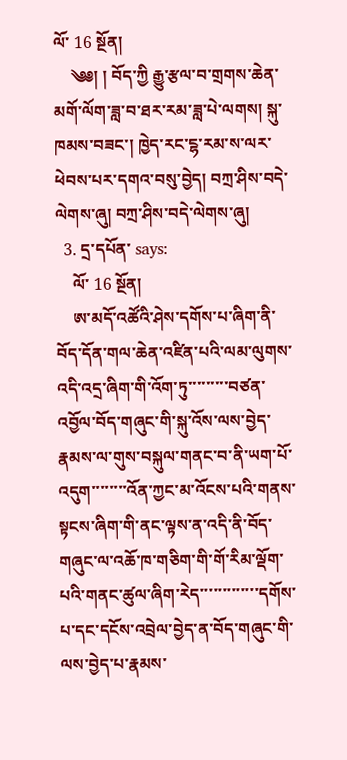ལོ་ 16 སྔོན།
    ༄༅། ། བོད་ཀྱི རྒྱུ་རྩལ་བ་གྲགས་ཆེན་མགོ་ལོག་ཟླ་བ་ཐར་རམ་ཟླ་པེ་ལགས། སྐུ་ཁམས་བཟང་། ཁྱེད་རང་ངྷ་རམ་ས་ལར་ཕེབས་པར་དགའ་བསུ་བྱེད། བཀྲ་ཤིས་བདེ་ལེགས་ཞུ། བཀྲ་ཤིས་བདེ་ལེགས་ཞུ།
  3. དྲ་དཔོན་ says:
    ལོ་ 16 སྔོན།
    ཨ་མདོ་འཚོའི་ཤེས་དགོས་པ་ཞིག་ནི་བོད་དོན་གལ་ཆེན་འཛིན་པའི་ལམ་ལུགས་འདི་འདྲ་ཞིག་གི་འོག་ཏུ་་་་་་་་་བཙན་འབྱོལ་བོད་གཞུང་གི་སྐུ་འོས་ལས་བྱེད་རྣམས་ལ་གུས་བསྐུལ་གནང་བ་ནི་ཡག་པོ་འདུག་་་་་་་་འོན་ཀྱང་མ་འོངས་པའི་གནས་སྟངས་ཞིག་གི་ནང་ལྟས་ན་འདི་ནི་བོད་གཞུང་ལ་འཆོ་ཁ་གཅིག་གི་གོ་རིམ་ལྡོག་པའི་གནང་ཚུལ་ཞིག་རེད་་་་་་་་་་་་་དགོས་པ་དང་དངོས་འབྲེལ་བྱེད་ན་བོད་གཞུང་གི་ལས་བྱེད་པ་རྣམས་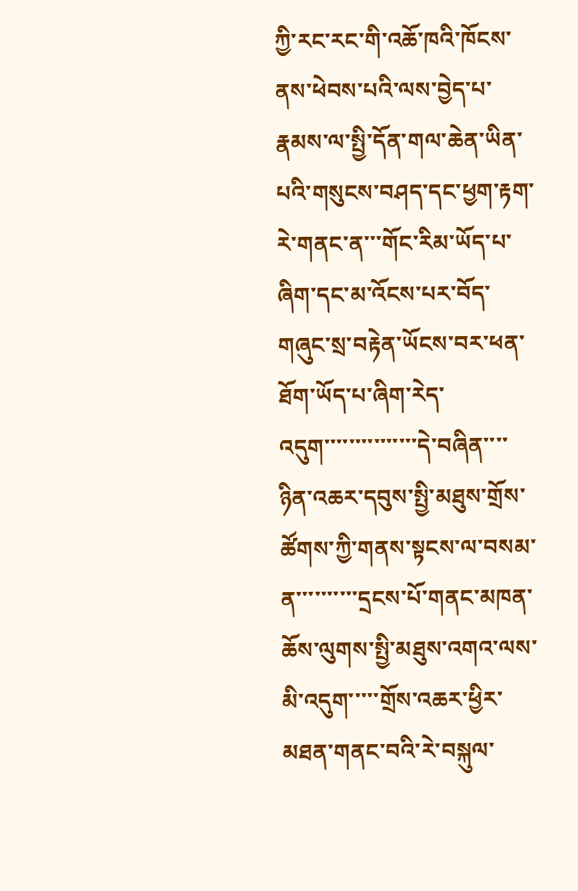ཀྱི་རང་རང་གི་འཆོ་ཁའི་ཁོངས་ནས་ཕེབས་པའི་ལས་བྱེད་པ་རྣམས་ལ་སྤྱི་དོན་གལ་ཆེན་ཡིན་པའི་གསུངས་བཤད་དང་ཕྱག་རྟག་རེ་གནང་ན་་་གོང་རིམ་ཡོད་པ་ཞིག་དང་མ་འོངས་པར་བོད་གཞུང་སྲ་བརྟེན་ཡོངས་བར་ཕན་ཐོག་ཡོད་པ་ཞིག་རེད་འདུག་་་་་་་་་་་་་་་དེ་བཞིན་་་་ཉིན་འཆར་དབུས་སྤྱི་མཐུས་གྲོས་ཚོགས་ཀྱི་གནས་སྟངས་ལ་བསམ་ན་་་་་་་་་་དྲངས་པོ་གནང་མཁན་ཆོས་ལུགས་སྤྱི་མཐུས་འགའ་ལས་མི་འདུག་་་་་གྲོས་འཆར་ཕྱིར་མཐན་གནང་བའི་རེ་བསྐུལ་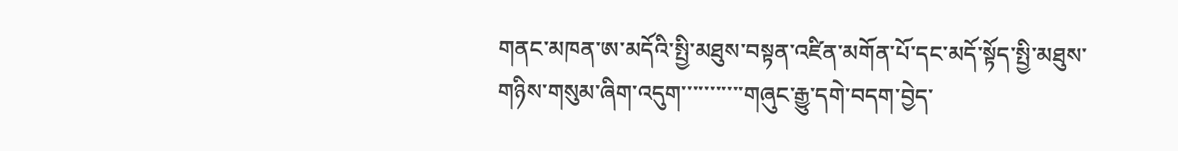གནང་མཁན་ཨ་མདོའི་སྤྱི་མཐུས་བསྟན་འཛིན་མགོན་པོ་དང་མདོ་སྟོད་སྤྱི་མཐུས་གཉིས་གསུམ་ཞིག་འདུག་་་་་་་་་་་གཞུང་རྒྱུ་དགེ་བདག་བྱེད་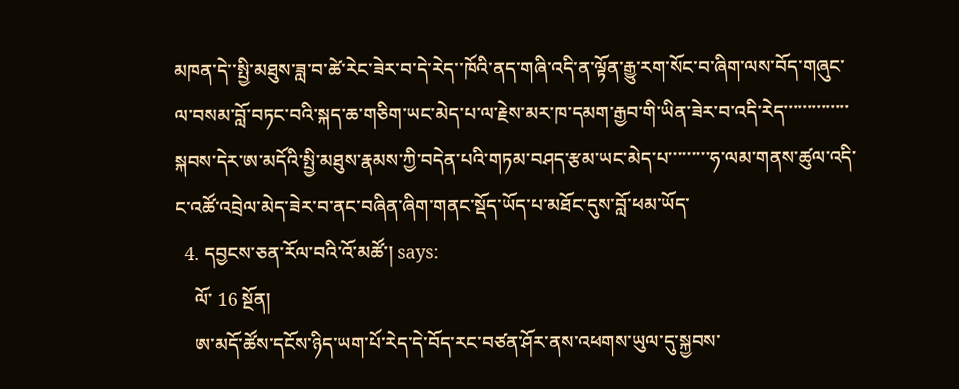མཁན་དེ་་སྤྱི་མཐུས་ཟླ་བ་ཚེ་རེང་ཟེར་བ་དེ་རེད་་ཁོའི་ནད་གཞི་འདི་ན་ལྟོན་རྒྱུ་རག་སོང་བ་ཞིག་ལས་བོད་གཞུང་ལ་བསམ་བློ་བཏང་བའི་སྐད་ཆ་གཅིག་ཡང་མེད་པ་ལ་རྗེས་མར་ཁ་དམག་རྒྱབ་གི་ཡིན་ཟེར་བ་འདི་རེད་་་་་་་་་་་་་་སྐབས་དེར་ཨ་མདོའི་སྤྱི་མཐུས་རྣམས་ཀྱི་བདེན་པའི་གཏམ་བཤད་རྩམ་ཡང་མེད་པ་་་་་་་་་ཧ་ལམ་གནས་ཚུལ་འདི་ང་འཚོ་འབྲེལ་མེད་ཟེར་བ་ནང་བཞིན་ཞིག་གནང་སྡོད་ཡོད་པ་མཐོང་དུས་བློ་ཕམ་ཡོད་
  4. དབྱངས་ཅན་རོལ་བའི་འོ་མཚོ་། says:
    ལོ་ 16 སྔོན།
    ཨ་མདོ་ཚོས་དངོས་ཉིད་ཡག་པོ་རེད་དེ་བོད་རང་བཙན་ཤོར་ནས་འཕགས་ཡུལ་དུ་སྐྱབས་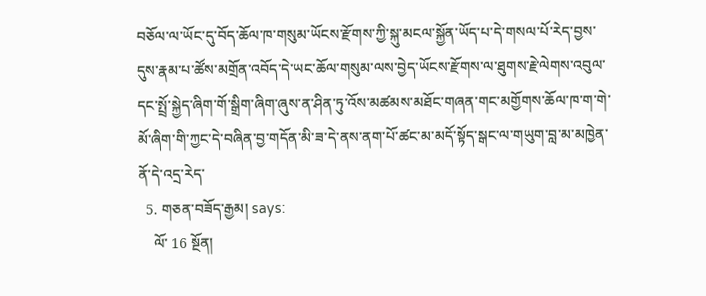བཅོལ་ལ་ཡོང་དུ་བོད་ཆོལ་ཁ་གསུམ་ཡོངས་རྫོགས་ཀྱི་སྐུ་མངལ་སྐྱོན་ཡོད་པ་དེ་གསལ་པོ་རེད་བྱས་དུས་རྣམ་པ་ཚོས་མགྲོན་འབོད་དེ་ཡང་ཆོལ་གསུམ་ལས་བྱེད་ཡོངས་རྫོགས་ལ་ཐུགས་རྗེ་ལེགས་འབུལ་དང་སྤྲོ་སྐྱེད་ཞིག་གོ་སྒྲིག་ཞིག་ཞུས་ན་ཤིན་ཏུ་འོས་མཚམས་མཐོང་གཞན་གང་མགྱོགས་ཆོལ་ཁ་ག་གེ་མོ་ཞིག་གི་ཀྱང་དེ་བཞིན་བྱ་གདོན་མི་ཟ་དེ་ནས་ནག་པོ་ཚང་མ་མདོ་སྟོད་སྒང་ལ་གཡུག་བླ་མ་མཁྱེན་ནོ་དེ་འདྲ་རེད་
  5. གཅན་བཟོད་རྒྱམ། says:
    ལོ་ 16 སྔོན།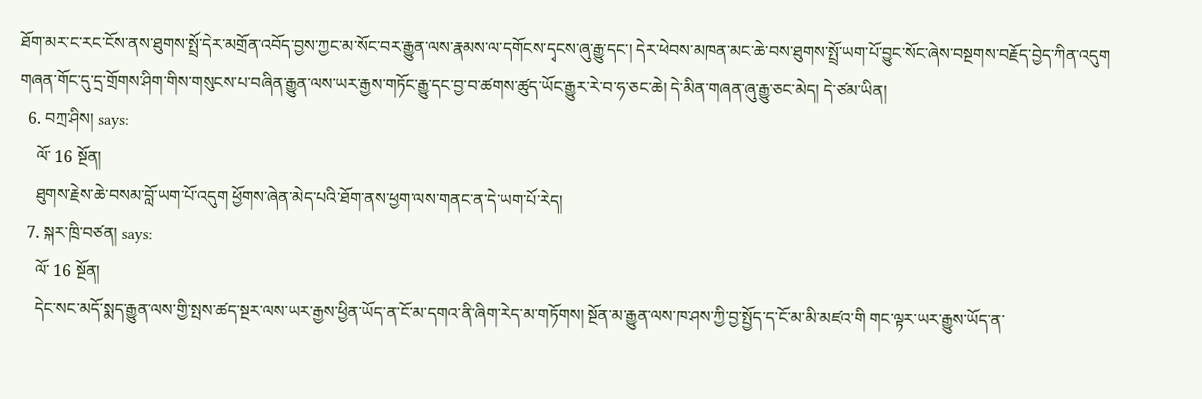ཐོག་མར་ང་རང་ངོས་ནས་ཐུགས་སྤྲོ་དེར་མགྲོན་འབོད་བྱས་ཀྱང་མ་སོང་བར་རྒྱུན་ལས་རྣམས་ལ་དགོངས་དྭངས་ཞུ་རྒྱུ་དང་། དེར་ཕེབས་མཁན་མང་ཆེ་བས་ཐུགས་སྤྲོ་ཡག་པོ་བྱུང་སོང་ཞེས་བསྔགས་བརྗོད་བྱེད་ཀིན་འདུག གཞན་གོང་དུ་དྲ་གྲོགས་ཤིག་གིས་གསུངས་པ་བཞིན་རྒྱུན་ལས་ཡར་རྒྱས་གཏོང་རྒྱུ་དང་བྱ་བ་ཚགས་ཚུད་ཡོང་རྒྱུར་རེ་བ་ཧ་ཅང་ཆེ། དེ་མིན་གཞན་ཞུ་རྒྱུ་ཅང་མེད། དེ་ཙམ་ཡིན།
  6. བཀྲ་ཤིས། says:
    ལོ་ 16 སྔོན།
    ཐུགས་རྗེས་ཆེ་བསམ་བློ་ཡག་པོ་འདུག ཕྱོགས་ཞེན་མེད་པའི་ཐོག་ནས་ཕྱག་ལས་གནང་ན་དེ་ཡག་པོ་རེད།
  7. སྐར་ཁྲི་བཙན། says:
    ལོ་ 16 སྔོན།
    དེང་སང་མདོ་སྨད་རྒྱུན་ལས་གྱི་སྤས་ཚད་སྔར་ལས་ཡར་རྒྱས་ཕྱིན་ཡོད་ན་ངོ་མ་དགའ་ནི་ཞིག་རེད་མ་གཏོགས། སྔོན་མ་རྒྱུན་ལས་ཁ་ཤས་ཀྱི་བྱ་སྤྱོད་ད་ངོ་མ་མི་མཛའ་གི གང་ལྟར་ཡར་རྒྱུས་ཡོད་ན་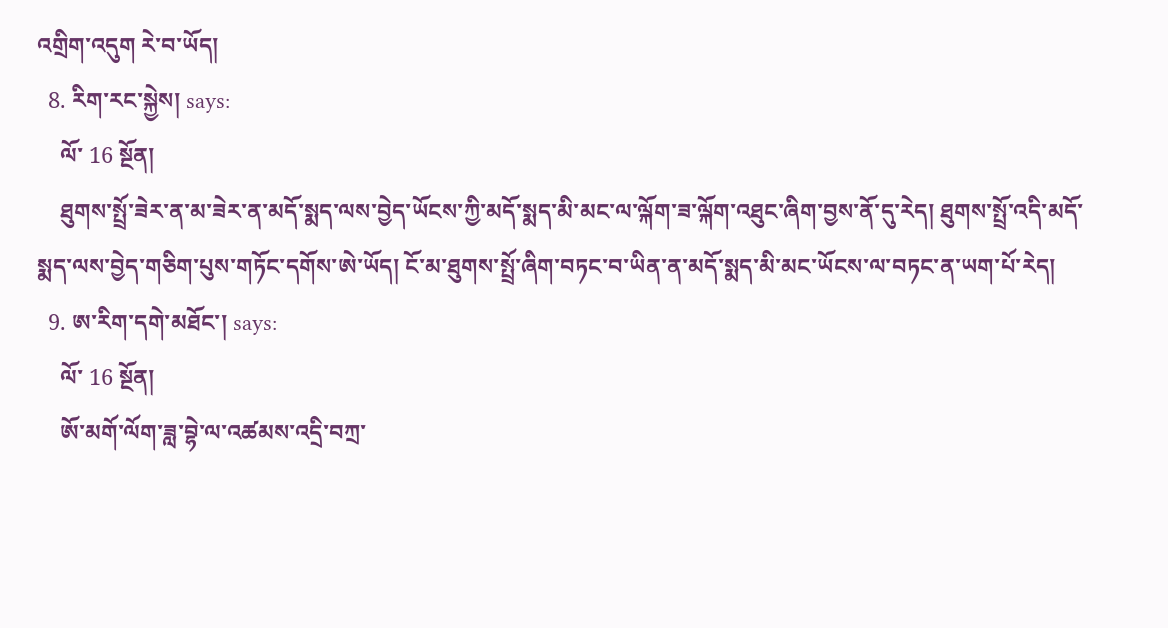འགྲིག་འདུག རེ་བ་ཡོད།
  8. རིག་རང་སྐྱེས། says:
    ལོ་ 16 སྔོན།
    ཐུགས་སྤྲོ་ཟེར་ན་མ་ཟེར་ན་མདོ་སྨད་ལས་བྱེད་ཡོངས་ཀྱི་མདོ་སྨད་མི་མང་ལ་ལྐོག་ཟ་ལྐོག་འཐུང་ཞིག་བྱས་ནོ་དུ་རེད། ཐུགས་སྤྲོ་འདི་མདོ་སྨད་ལས་བྱེད་གཅིག་པུས་གཏོང་དགོས་ཨེ་ཡོད། ངོ་མ་ཐུགས་སྤྲོ་ཞིག་བཏང་བ་ཡིན་ན་མདོ་སྨད་མི་མང་ཡོངས་ལ་བཏང་ན་ཡག་པོ་རེད།
  9. ཨ་རིག་དགེ་མཐོང་། says:
    ལོ་ 16 སྔོན།
    ཨོ་མགོ་ལོག་ཟླ་བྷེ་ལ་འཚམས་འདྲི་བཀྲ་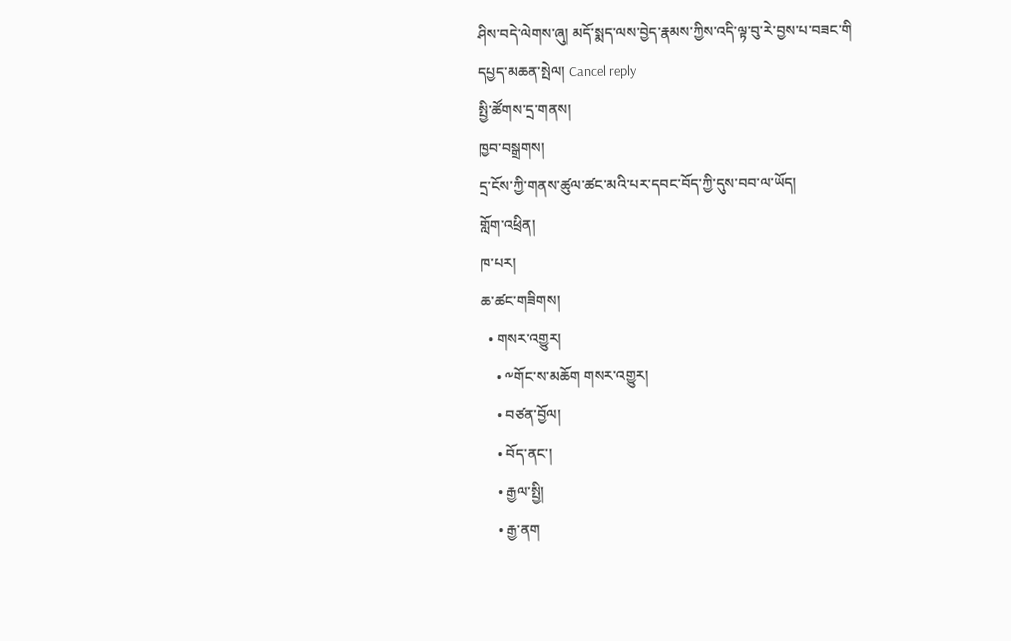ཤིས་བདེ་ལེགས་ཞུ། མདོ་སྨད་ལས་བྱེད་རྣམས་ཀྱིས་འདི་ལྟ་བུ་རེ་བྱས་པ་བཟང་གི
དཔྱད་མཆན་སྤེལ། Cancel reply
སྤྱི་ཚོགས་དྲ་གནས།
ཁྱབ་བསྒྲགས།
དྲ་ངོས་ཀྱི་གནས་ཚུལ་ཚང་མའི་པར་དབང་བོད་ཀྱི་དུས་བབ་ལ་ཡོད།
གློག་འཕྲིན།
ཁ་པར།
ཆ་ཚང་གཟིགས།
  • གསར་འགྱུར།
    • ༸གོང་ས་མཆོག གསར་འགྱུར།
    • བཙན་བྱོལ།
    • བོད་ནང་།
    • རྒྱལ་སྤྱི།
    • རྒྱ་ནག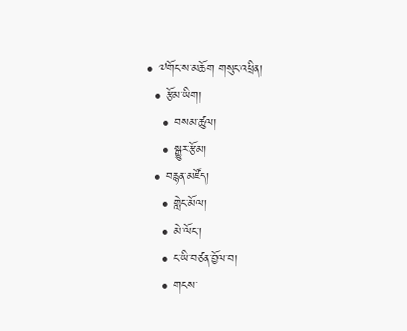• ༧གོང་ས་མཆོག གསུང་འཕྲིན།
  • རྩོམ་ཡིག།
    • བསམ་ཚུལ།
    • སྒྱུར་རྩོམ།
  • བརྙན་མཛོད།
    • གླེང་མོལ།
    • མེ་ལོང་།
    • ང་ཡི་བཙན་བྱོལ་བ།
    • གངས་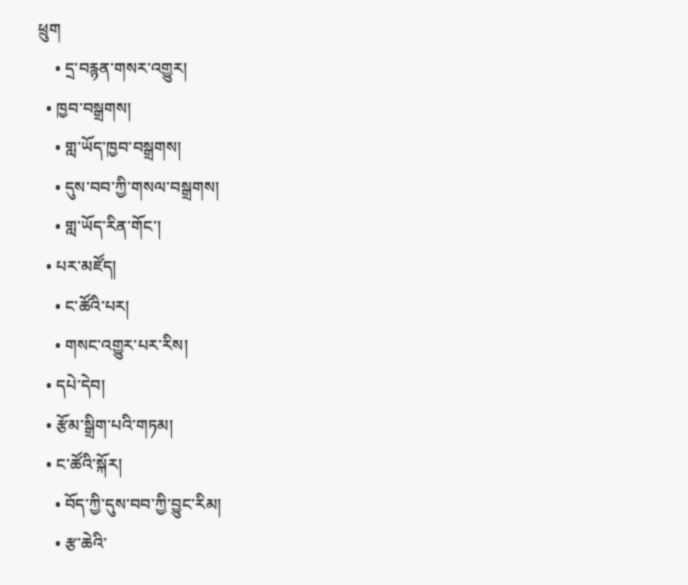ཕྲུག
    • དྲ་བརྙན་གསར་འགྱུར།
  • ཁྱབ་བསྒྲགས།
    • གླ་ཡོད་ཁྱབ་བསྒྲགས།
    • དུས་བབ་ཀྱི་གསལ་བསྒྲགས།
    • གླ་ཡོད་རིན་གོང་།
  • པར་མཛོད།
    • ང་ཚོའི་པར།
    • གསང་འགྱུར་པར་རིས།
  • དཔེ་དེབ།
  • རྩོམ་སྒྲིག་པའི་གཏམ།
  • ང་ཚོའི་སྐོར།
    • བོད་ཀྱི་དུས་བབ་ཀྱི་བྱུང་རིམ།
    • རྩ་ཆེའི་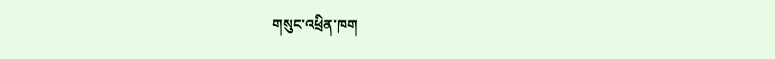གསུང་འཕྲིན་ཁག